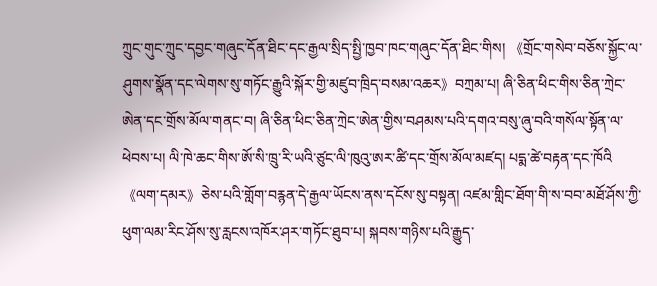ཀྲུང་གུང་ཀྲུང་དབྱང་གཞུང་དོན་ཐིང་དང་རྒྱལ་སྲིད་སྤྱི་ཁྱབ་ཁང་གཞུང་དོན་ཐིང་གིས། 《གྲོང་གསེབ་བཅོས་སྐྱོང་ལ་ཤུགས་སྣོན་དང་ལེགས་སུ་གཏོང་རྒྱུའི་སྐོར་གྱི་མཛུབ་ཁྲིད་བསམ་འཆར》བཀྲམ་པ། ཞི་ཅིན་ཕིང་གིས་ཅིན་ཀྲེང་ཨེན་དང་གྲོས་མོལ་གནང་བ། ཞི་ཅིན་ཕིང་ཅིན་ཀྲེང་ཨེན་གྱིས་བཤམས་པའི་དགའ་བསུ་ཞུ་བའི་གསོལ་སྟོན་ལ་ཕེབས་པ། ལི་ཁེ་ཆང་གིས་ཨོ་སི་ཁྲུ་རི་ཡའི་ཙུང་ལི་ཁུའུ་ཨར་ཚི་དང་གྲོས་མོལ་མཛད། པདྨ་ཚེ་བརྟན་དང་ཁོའི《ལག་དམར》ཅེས་པའི་གློག་བརྙན་དེ་རྒྱལ་ཡོངས་ནས་དངོས་སུ་བསྟན། འཛམ་གླིང་ཐོག་གི་ས་བབ་མཐོ་ཤོས་ཀྱི་ཕུག་ལམ་རིང་ཤོས་སུ་རླངས་འཁོར་ཤར་གཏོང་ཐུབ་པ། སྐབས་གཉིས་པའི་རྒྱུད་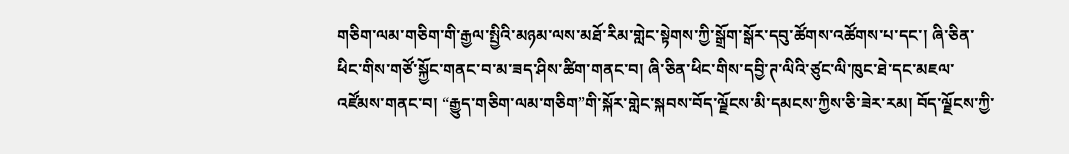གཅིག་ལམ་གཅིག་གི་རྒྱལ་སྤྱིའི་མཉམ་ལས་མཐོ་རིམ་གླེང་སྟེགས་ཀྱི་སྒྲོག་སྒོར་དབུ་ཚོགས་འཚོགས་པ་དང་། ཞི་ཅིན་ཕིང་གིས་གཙོ་སྐྱོང་གནང་བ་མ་ཟད་ཤིས་ཚིག་གནང་བ། ཞི་ཅིན་ཕིང་གིས་དབྱི་ཊ་ལིའི་ཙུང་ལི་ཁུང་ཐེ་དང་མཇལ་འཛོམས་གནང་བ། “རྒྱུད་གཅིག་ལམ་གཅིག”གི་སྐོར་གླེང་སྐབས་བོད་ལྗོངས་མི་དམངས་ཀྱིས་ཅི་ཟེར་རམ། བོད་ལྗོངས་ཀྱི་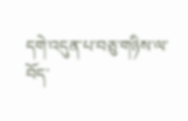དགེ་འདུན་པ་བཅུ་གཉིས་ལ་བོད་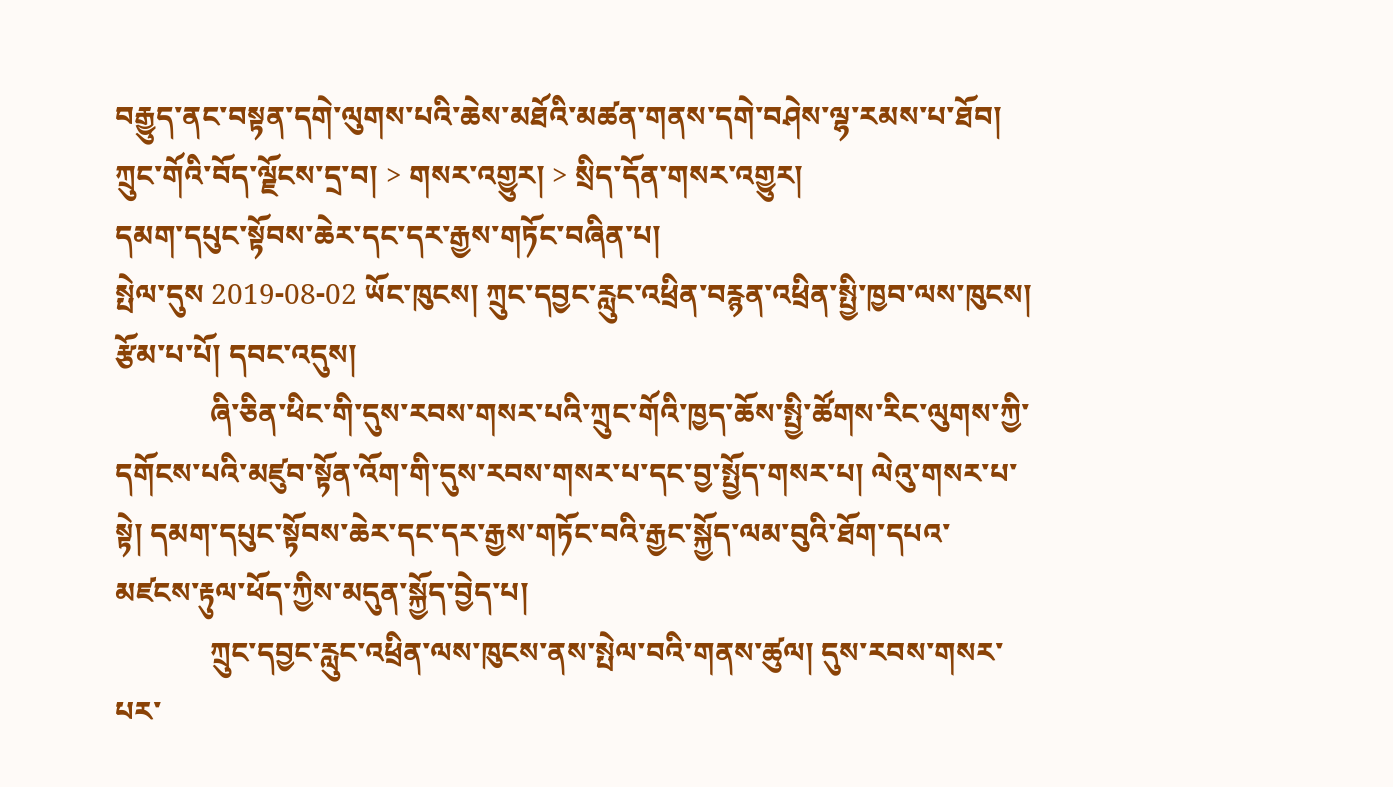བརྒྱུད་ནང་བསྟན་དགེ་ལུགས་པའི་ཆེས་མཐོའི་མཚན་གནས་དགེ་བཤེས་ལྷ་རམས་པ་ཐོབ།
ཀྲུང་གོའི་བོད་ལྗོངས་དྲ་བ། > གསར་འགྱུར། > སྲིད་དོན་གསར་འགྱུར།
དམག་དཔུང་སྟོབས་ཆེར་དང་དར་རྒྱས་གཏོང་བཞིན་པ།
སྤེལ་དུས 2019-08-02 ཡོང་ཁུངས། ཀྲུང་དབྱང་རླུང་འཕྲིན་བརྙན་འཕྲིན་སྤྱི་ཁྱབ་ལས་ཁུངས། རྩོམ་པ་པོ། དབང་འདུས།
             ཞི་ཅིན་ཕིང་གི་དུས་རབས་གསར་པའི་ཀྲུང་གོའི་ཁྱད་ཆོས་སྤྱི་ཚོགས་རིང་ལུགས་ཀྱི་དགོངས་པའི་མཛུབ་སྟོན་འོག་གི་དུས་རབས་གསར་པ་དང་བྱ་སྤྱོད་གསར་པ། ལེའུ་གསར་པ་སྟེ། དམག་དཔུང་སྟོབས་ཆེར་དང་དར་རྒྱས་གཏོང་བའི་རྒྱང་སྐྱོད་ལམ་བུའི་ཐོག་དཔའ་མཛངས་རྟུལ་ཕོད་ཀྱིས་མདུན་སྐྱོད་བྱེད་པ།
             ཀྲུང་དབྱང་རླུང་འཕྲིན་ལས་ཁུངས་ནས་སྤེལ་བའི་གནས་ཚུལ། དུས་རབས་གསར་པར་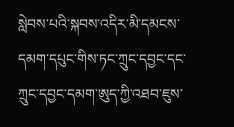སླེབས་པའི་སྐབས་འདིར་མི་དམངས་དམག་དཔུང་གིས་ཏང་ཀྲུང་དབྱང་དང་ཀྲུང་དབྱང་དམག་ཨུད་ཀྱི་འཐབ་ཇུས་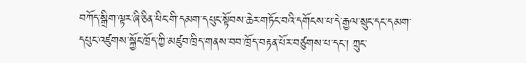བཀོད་སྒྲིག་ལྟར་ཞི་ཅིན་ཕིང་གི་དམག་དཔུང་སྟོབས་ཆེར་གཏོང་བའི་དགོངས་པ་དེ་རྒྱལ་སྲུང་དང་དམག་དཔུང་འཛུགས་སྐྱོང་ཁྲོད་ཀྱི་མཛུབ་ཁྲིད་གནས་བབ་ཁྲོད་བརྟན་པོར་བཙུགས་པ་དང་། ཀྲུང་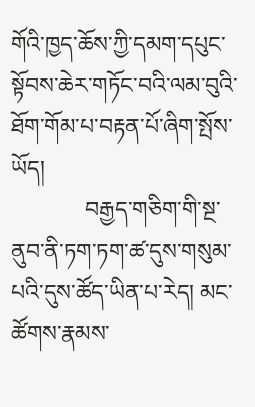གོའི་ཁྱད་ཆོས་ཀྱི་དམག་དཔུང་སྟོབས་ཆེར་གཏོང་བའི་ལམ་བུའི་ཐོག་གོམ་པ་བརྟན་པོ་ཞིག་སྤོས་ཡོད།
             བརྒྱད་གཅིག་གི་སྔ་ནུབ་ནི་ཏག་ཏག་ཚ་དུས་གསུམ་པའི་དུས་ཚོད་ཡིན་པ་རེད། མང་ཚོགས་རྣམས་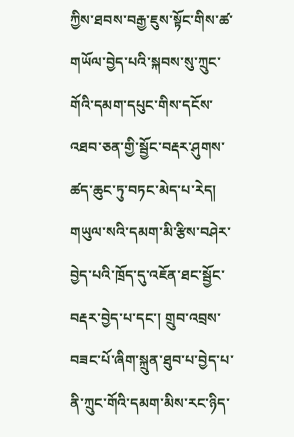ཀྱིས་ཐབས་བརྒྱ་ཇུས་སྟོང་གིས་ཚ་གཡོལ་བྱེད་པའི་སྐབས་སུ་ཀྲུང་གོའི་དམག་དཔུང་གིས་དངོས་འཐབ་ཅན་གྱི་སྦྱོང་བརྡར་ཤུགས་ཚད་ཆུང་ཏུ་བཏང་མེད་པ་རེད། གཡུལ་སའི་དམག་མི་རྩིས་བཤེར་བྱེད་པའི་ཁྲོད་དུ་འཇོན་ཐང་སྦྱོང་བརྡར་བྱེད་པ་དང་། གྲུབ་འབྲས་བཟང་པོ་ཞིག་སྐྲུན་ཐུབ་པ་བྱེད་པ་ནི་ཀྲུང་གོའི་དམག་མིས་རང་ཉིད་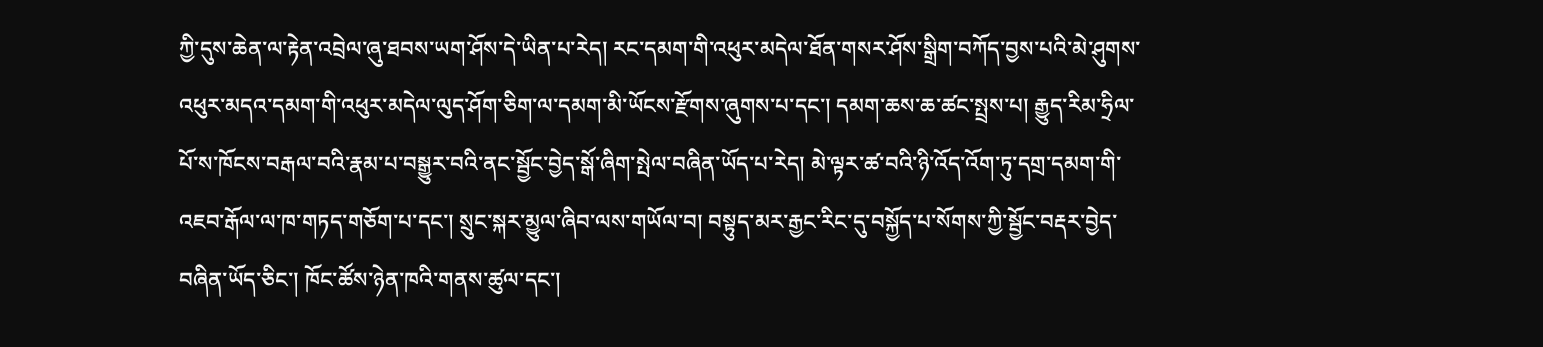ཀྱི་དུས་ཆེན་ལ་རྟེན་འབྲེལ་ཞུ་ཐབས་ཡག་ཤོས་དེ་ཡིན་པ་རེད། རང་དམག་གི་འཕུར་མདེལ་ཐོན་གསར་ཤོས་སྒྲིག་བཀོད་བྱས་པའི་མེ་ཤུགས་འཕུར་མདའ་དམག་གི་འཕུར་མདེལ་ལུད་ཤོག་ཅིག་ལ་དམག་མི་ཡོངས་རྫོགས་ཞུགས་པ་དང་། དམག་ཆས་ཆ་ཚང་སྤྲས་པ། རྒྱུད་རིམ་ཧྲིལ་པོ་ས་ཁོངས་བརྒལ་བའི་རྣམ་པ་བསྒྱུར་བའི་ནང་སྦྱོང་བྱེད་སྒོ་ཞིག་སྤེལ་བཞིན་ཡོད་པ་རེད། མེ་ལྟར་ཚ་བའི་ཉི་འོད་འོག་ཏུ་དགྲ་དམག་གི་འཇབ་རྒོལ་ལ་ཁ་གཏད་གཅོག་པ་དང་། སྲུང་སྐར་མྱུལ་ཞིབ་ལས་གཡོལ་བ། བསྟུད་མར་རྒྱང་རིང་དུ་བསྐྱོད་པ་སོགས་ཀྱི་སྦྱོང་བརྡར་བྱེད་བཞིན་ཡོད་ཅིང་། ཁོང་ཚོས་ཉེན་ཁའི་གནས་ཚུལ་དང་།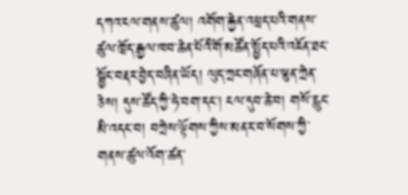དཀའ་ངལ་གནས་ཚུལ། འགོག་རྐྱེན་འཕྲད་པའི་གནས་ཚུལ་ཁྲོད་རྒྱལ་ཁབ་ཆེན་པོའི་གོ་མཚོན་སྤྱོད་པའི་འཇོན་ཐང་སྦྱོང་བརྡར་བྱེད་བཞིན་ཡོད། ལུད་ཀྲང་གཞོན་པ་ཝུན་ཀྲེན་ཅེས། དུས་ཚོད་ཀྱི་ཧེ་བག་དང་། ངལ་དུབ་ཆེ་བ། གསོ་རླུང་མི་འདང་བ། བཀྲེས་ལྟོགས་ཀྱིས་མནར་བ་སོགས་ཀྱི་གནས་ཚུལ་འོག་ཚན་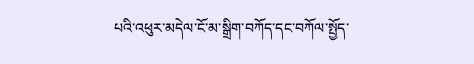པའི་འཕུར་མདེལ་ངོ་མ་སྒྲིག་བཀོད་དང་བཀོལ་སྤྱོད་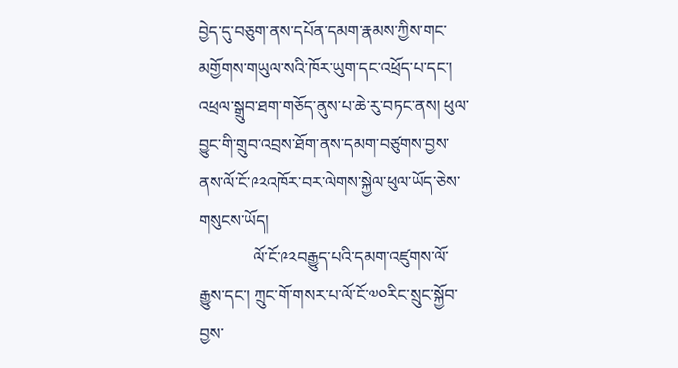བྱེད་དུ་བཅུག་ནས་དཔོན་དམག་རྣམས་ཀྱིས་གང་མགྱོགས་གཡུལ་སའི་ཁོར་ཡུག་དང་འཕྲོད་པ་དང་། འཕྲལ་སྒྲུབ་ཐག་གཅོད་ནུས་པ་ཆེ་རུ་བཏང་ནས། ཕུལ་བྱུང་གི་གྲུབ་འབྲས་ཐོག་ནས་དམག་བཙུགས་བྱས་ནས་ལོ་ངོ་༩༢འཁོར་བར་ལེགས་སྐྱེལ་ཕུལ་ཡོད་ཅེས་གསུངས་ཡོད།
             ལོ་ངོ་༩༢བརྒྱུད་པའི་དམག་འཛུགས་ལོ་རྒྱུས་དང་། ཀྲུང་གོ་གསར་པ་ལོ་ངོ་༧༠རིང་སྲུང་སྐྱོབ་བྱས་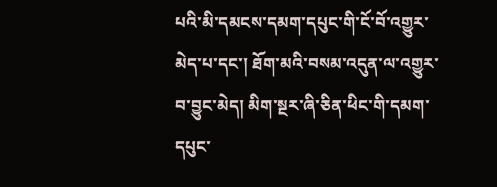པའི་མི་དམངས་དམག་དཔུང་གི་ངོ་བོ་འགྱུར་མེད་པ་དང་། ཐོག་མའི་བསམ་འདུན་ལ་འགྱུར་བ་བྱུང་མེད། མིག་སྔར་ཞི་ཅིན་ཕིང་གི་དམག་དཔུང་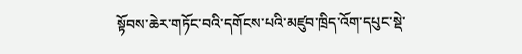སྟོབས་ཆེར་གཏོང་བའི་དགོངས་པའི་མཛུབ་ཁྲིད་འོག་དཔུང་སྡེ་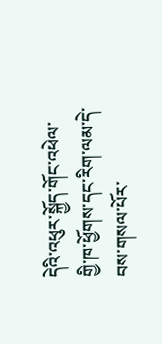དེའི་འཕུར་སྐྱོད་གོང་འཕེལ་གྱི་ཁ་ཕྱོགས་དང་རིག་ལམ་དེ་བས་གསལ་པོར་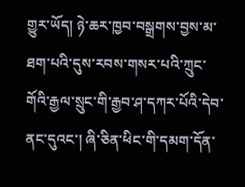གྱུར་ཡོད། ཉེ་ཆར་ཁྱབ་བསྒྲགས་བྱས་མ་ཐག་པའི་དུས་རབས་གསར་པའི་ཀྲུང་གོའི་རྒྱལ་སྲུང་གི་རྒྱབ་ཤ་དཀར་པོའི་དེབ་ནང་དུའང་། ཞི་ཅིན་ཕིང་གི་དམག་དོན་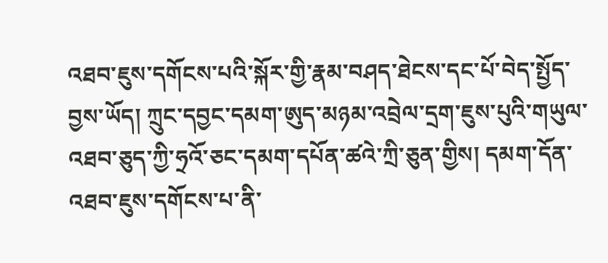འཐབ་ཇུས་དགོངས་པའི་སྐོར་གྱི་རྣམ་བཤད་ཐེངས་དང་པོ་བེད་སྤྱོད་བྱས་ཡོད། ཀྲུང་དབྱང་དམག་ཨུད་མཉམ་འབྲེལ་དྲག་ཇུས་པུའི་གཡུལ་འཐབ་ཅུད་ཀྱི་ཧྲའོ་ཅང་དམག་དཔོན་ཚའེ་ཀྲི་ཅུན་གྱིས། དམག་དོན་འཐབ་ཇུས་དགོངས་པ་ནི་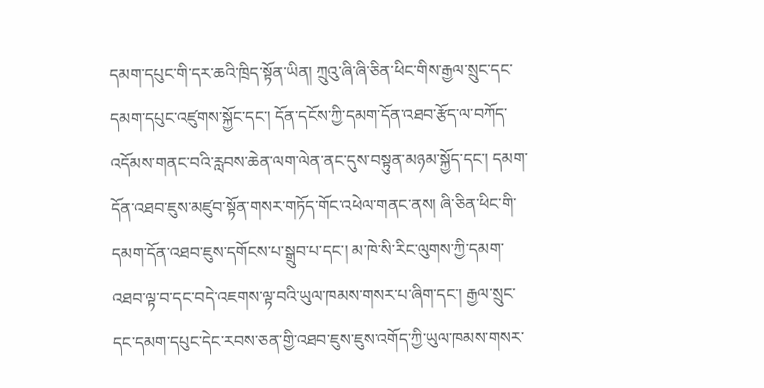དམག་དཔུང་གི་དར་ཆའི་ཁྲིད་སྟོན་ཡིན། ཀྲུའུ་ཞི་ཞི་ཅིན་ཕིང་གིས་རྒྱལ་སྲུང་དང་དམག་དཔུང་འཛུགས་སྐྱོང་དང་། དོན་དངོས་ཀྱི་དམག་དོན་འཐབ་རྩོད་ལ་བཀོད་འདོམས་གནང་བའི་རླབས་ཆེན་ལག་ལེན་ནང་དུས་བསྟུན་མཉམ་སྐྱོད་དང་། དམག་དོན་འཐབ་ཇུས་མཛུབ་སྟོན་གསར་གཏོད་གོང་འཕེལ་གནང་ནས། ཞི་ཅིན་ཕིང་གི་དམག་དོན་འཐབ་ཇུས་དགོངས་པ་སྒྲུབ་པ་དང་། མ་ཁེ་སི་རིང་ལུགས་ཀྱི་དམག་འཐབ་ལྟ་བ་དང་བདེ་འཇགས་ལྟ་བའི་ཡུལ་ཁམས་གསར་པ་ཞིག་དང་། རྒྱལ་སྲུང་དང་དམག་དཔུང་དེང་རབས་ཅན་གྱི་འཐབ་ཇུས་ཇུས་འགོད་ཀྱི་ཡུལ་ཁམས་གསར་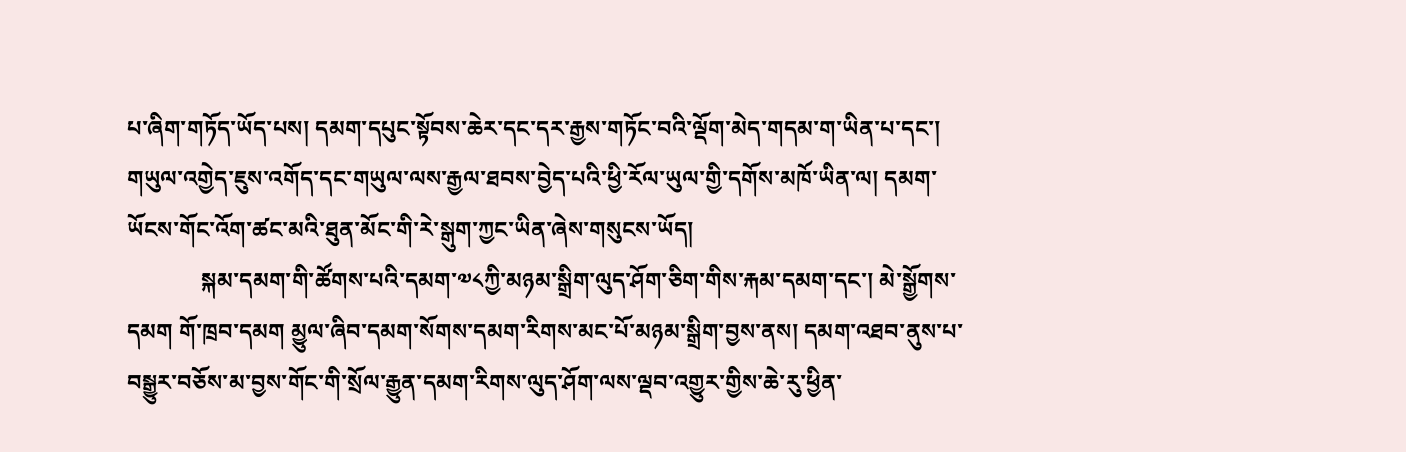པ་ཞིག་གཏོད་ཡོད་པས། དམག་དཔུང་སྟོབས་ཆེར་དང་དར་རྒྱས་གཏོང་བའི་ལྡོག་མེད་གདམ་ག་ཡིན་པ་དང་། གཡུལ་འགྱེད་ཇུས་འགོད་དང་གཡུལ་ལས་རྒྱལ་ཐབས་བྱེད་པའི་ཕྱི་རོལ་ཡུལ་གྱི་དགོས་མཁོ་ཡིན་ལ། དམག་ཡོངས་གོང་འོག་ཚང་མའི་ཐུན་མོང་གི་རེ་སྒུག་ཀྱང་ཡིན་ཞེས་གསུངས་ཡོད།
             སྐམ་དམག་གི་ཚོགས་པའི་དམག་༧༨ཀྱི་མཉམ་སྒྲིག་ལུད་ཤོག་ཅིག་གིས་རྐམ་དམག་དང་། མེ་སྒྱོགས་དམག གོ་ཁྲབ་དམག མྱུལ་ཞིབ་དམག་སོགས་དམག་རིགས་མང་པོ་མཉམ་སྒྲིག་བྱས་ནས། དམག་འཐབ་ནུས་པ་བསྒྱུར་བཅོས་མ་བྱས་གོང་གི་སྲོལ་རྒྱུན་དམག་རིགས་ལུད་ཤོག་ལས་ལྡབ་འགྱུར་གྱིས་ཆེ་རུ་ཕྱིན་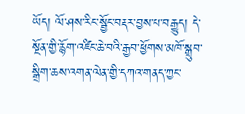ཡོད། ལོ་ཤས་རིང་སྦྱོང་བརྡར་བྱས་པ་བརྒྱུད། དེ་སྔོན་གྱི་རྙོག་འཛིང་ཆེ་བའི་རྒྱབ་ཕྱོགས་མཁོ་སྒྲུབ་སྒྲིག་ཆས་འགན་ལེན་གྱི་དཀའ་གནད་ཀྱང་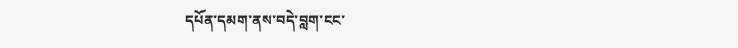དཔོན་དམག་ནས་བདེ་བླག་ངང་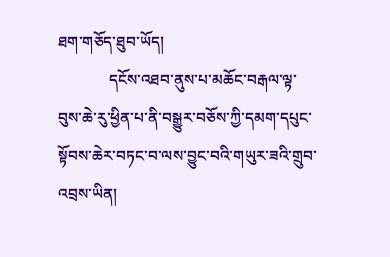ཐག་གཅོད་ཐུབ་ཡོད།
             དངོས་འཐབ་ནུས་པ་མཆོང་བརྒལ་ལྟ་བུས་ཆེ་རུ་ཕྱིན་པ་ནི་བསྒྱུར་བཅོས་ཀྱི་དམག་དཔུང་སྟོབས་ཆེར་བཏང་བ་ལས་བྱུང་བའི་གཡུར་ཟའི་གྲུབ་འབྲས་ཡིན།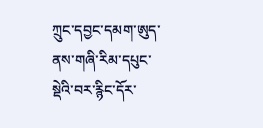ཀྲུང་དབྱང་དམག་ཨུད་ནས་གཞི་རིམ་དཔུང་སྡེའི་བར་རྙིང་དོར་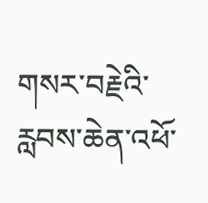གསར་བརྗེའི་རླབས་ཆེན་འཕོ་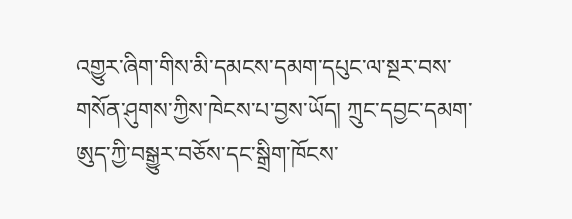འགྱུར་ཞིག་གིས་མི་དམངས་དམག་དཔུང་ལ་སྔར་བས་གསོན་ཤུགས་ཀྱིས་ཁེངས་པ་བྱས་ཡོད། ཀྲུང་དབྱང་དམག་ཨུད་ཀྱི་བསྒྱུར་བཅོས་དང་སྒྲིག་ཁོངས་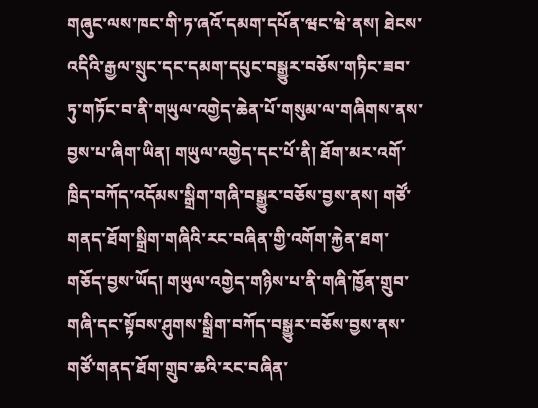གཞུང་ལས་ཁང་གི་ཏ་ཞའོ་དམག་དཔོན་ཝང་ཝེ་ནས། ཐེངས་འདིའི་རྒྱལ་སྲུང་དང་དམག་དཔུང་བསྒྱུར་བཅོས་གཏིང་ཟབ་ཏུ་གཏོང་བ་ནི་གཡུལ་འགྱེད་ཆེན་པོ་གསུམ་ལ་གཞིགས་ནས་བྱས་པ་ཞིག་ཡིན། གཡུལ་འགྱེད་དང་པོ་ནི། ཐོག་མར་འགོ་ཁྲིད་བཀོད་འདོམས་སྒྲིག་གཞི་བསྒྱུར་བཅོས་བྱས་ནས། གཙོ་གནད་ཐོག་སྒྲིག་གཞིའི་རང་བཞིན་གྱི་འགོག་རྐྱེན་ཐག་གཅོད་བྱས་ཡོད། གཡུལ་འགྱེད་གཉིས་པ་ནི་གཞི་ཁྱོན་གྲུབ་གཞི་དང་སྟོབས་ཤུགས་སྒྲིག་བཀོད་བསྒྱུར་བཅོས་བྱས་ནས་གཙོ་གནད་ཐོག་གྲུབ་ཆའི་རང་བཞིན་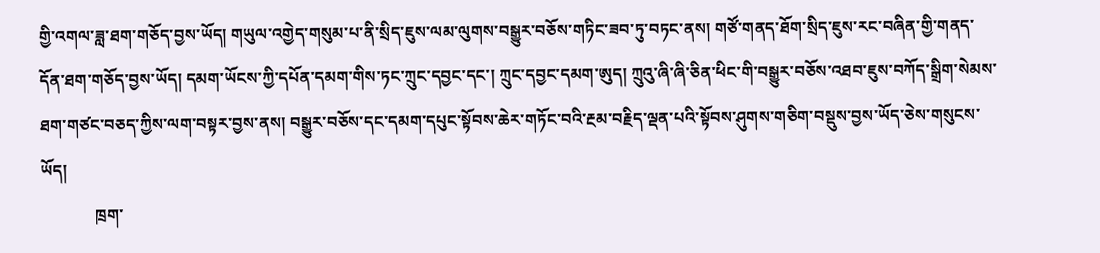གྱི་འགལ་ཟླ་ཐག་གཅོད་བྱས་ཡོད། གཡུལ་འགྱེད་གསུམ་པ་ནི་སྲིད་ཇུས་ལམ་ལུགས་བསྒྱུར་བཅོས་གཏིང་ཟབ་ཏུ་བཏང་ནས། གཙོ་གནད་ཐོག་སྲིད་ཇུས་རང་བཞིན་གྱི་གནད་དོན་ཐག་གཅོད་བྱས་ཡོད། དམག་ཡོངས་ཀྱི་དཔོན་དམག་གིས་ཏང་ཀྲུང་དབྱང་དང་། ཀྲུང་དབྱང་དམག་ཨུད། ཀྲུའུ་ཞི་ཞི་ཅིན་ཕིང་གི་བསྒྱུར་བཅོས་འཐབ་ཇུས་བཀོད་སྒྲིག་སེམས་ཐག་གཙང་བཅད་ཀྱིས་ལག་བསྟར་བྱས་ནས། བསྒྱུར་བཅོས་དང་དམག་དཔུང་སྟོབས་ཆེར་གཏོང་བའི་རྔམ་བརྗིད་ལྡན་པའི་སྟོབས་ཤུགས་གཅིག་བསྡུས་བྱས་ཡོད་ཅེས་གསུངས་ཡོད།
             ཁྲག་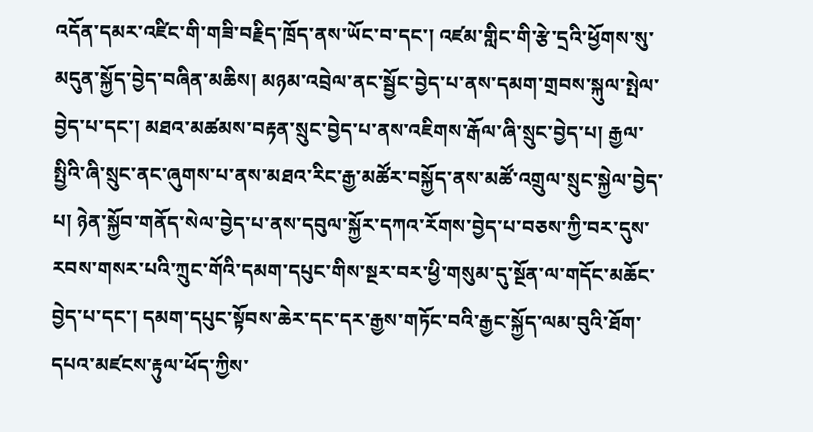འདོན་དམར་འཛིང་གི་གཟི་བརྗིད་ཁྲོད་ནས་ཡོང་བ་དང་། འཛམ་གླིང་གི་རྩེ་དྲའི་ཕྱོགས་སུ་མདུན་སྐྱོད་བྱེད་བཞིན་མཆིས། མཉམ་འབྲེལ་ནང་སྦྱོང་བྱེད་པ་ནས་དམག་གྲབས་སྐུལ་སྤེལ་བྱེད་པ་དང་། མཐའ་མཚམས་བརྟན་སྲུང་བྱེད་པ་ནས་འཇིགས་རྒོལ་ཞི་སྲུང་བྱེད་པ། རྒྱལ་སྤྱིའི་ཞི་སྲུང་ནང་ཞུགས་པ་ནས་མཐའ་རིང་རྒྱ་མཚོར་བསྐྱོད་ནས་མཚོ་འགྲུལ་སྲུང་སྐྱེལ་བྱེད་པ། ཉེན་སྐྱོབ་གནོད་སེལ་བྱེད་པ་ནས་དབུལ་སྐྱོར་དཀའ་རོགས་བྱེད་པ་བཅས་ཀྱི་བར་དུས་རབས་གསར་པའི་ཀྲུང་གོའི་དམག་དཔུང་གིས་སྔར་བར་ཕྱི་གསུམ་དུ་སྔོན་ལ་གདོང་མཆོང་བྱེད་པ་དང་། དམག་དཔུང་སྟོབས་ཆེར་དང་དར་རྒྱས་གཏོང་བའི་རྒྱང་སྐྱོད་ལམ་བུའི་ཐོག་དཔའ་མཛངས་རྟུལ་ཕོད་ཀྱིས་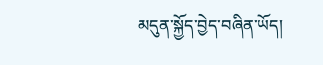མདུན་སྐྱོད་བྱེད་བཞིན་ཡོད།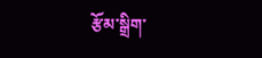རྩོམ་སྒྲིག་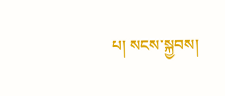པ། སངས་སྐྱབས།